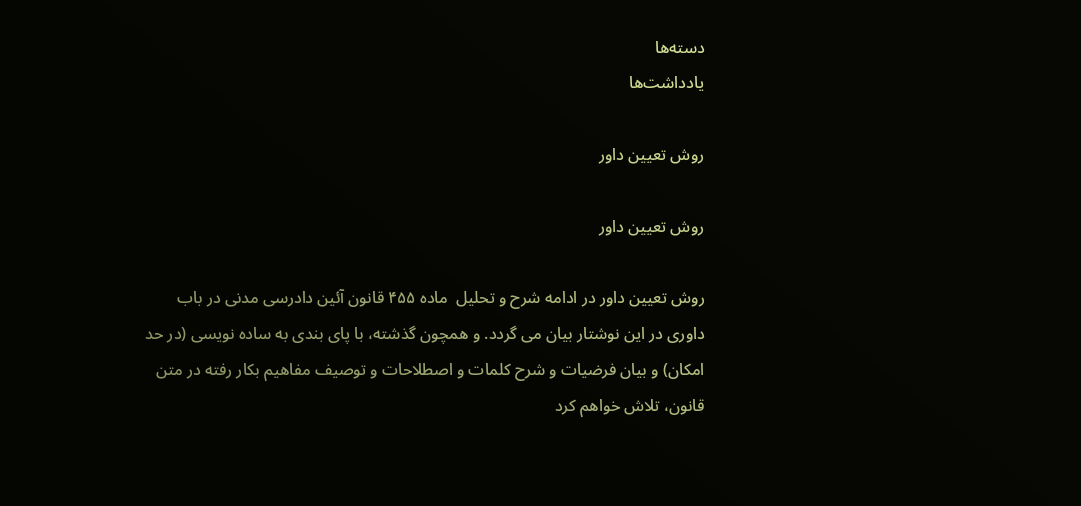دسته‌ها
یادداشت‌ها

روش تعیین داور

روش تعیین داور

روش تعیین داور در ادامه شرح و تحلیل  ماده ۴۵۵ قانون آئین دادرسی مدنی در باب داوری در این نوشتار بیان می گردد. و همچون گذشته، با پای بندی به ساده نویسی (در حد امکان) و بیان فرضیات و شرح کلمات و اصطلاحات و توصیف مفاهیم بکار رفته در متن قانون، تلاش خواهم کرد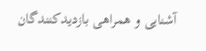آشنایی و همراهی بازدیدکنندگان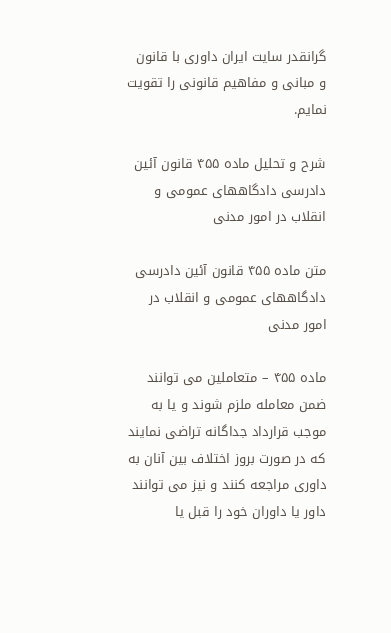گرانقدر سایت ایران داوری با قانون و مبانی و مفاهیم قانونی را تقویت نمایم.

شرح و تحلیل ماده ۴۵۵ قانون آئین دادرسی دادگاههای عمومی و انقلاب در امور مدنی

متن ماده ۴۵۵ قانون آئین دادرسی دادگاههای عمومی و انقلاب در امور مدنی

ماده ۴۵۵ – متعاملین می توانند ضمن معامله ملزم شوند و یا به موجب قرارداد جداگانه تراضی نمایند که در صورت بروز اختلاف بین آنان به داوری مراجعه کنند و نیز می توانند داور یا داوران خود را قبل یا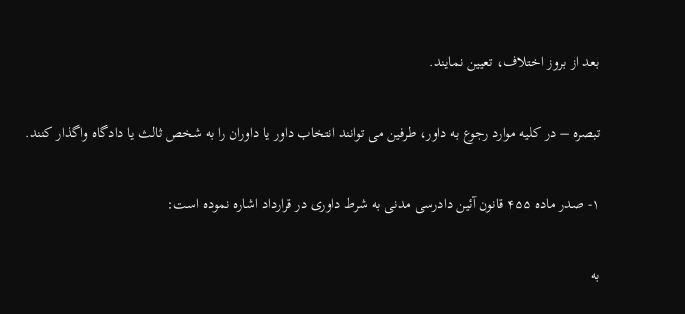بعد از بروز اختلاف، تعیین نمایند.

تبصره – در کلیه موارد رجوع به داور، طرفین می توانند انتخاب داور یا داوران را به شخص ثالث یا دادگاه واگذار کنند.

۱- صدر ماده ۴۵۵ قانون آئین دادرسی مدنی به شرط داوری در قرارداد اشاره نموده است:

به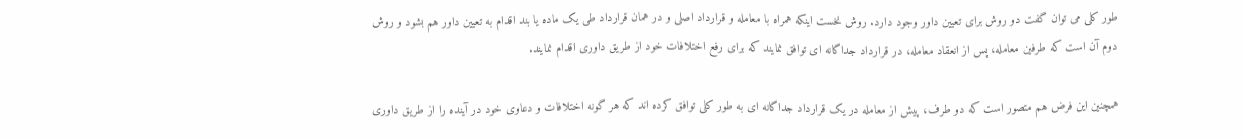طور کلی می توان گفت دو روش برای تعیین داور وجود دارد. روش نخست اینکه همراه با معامله و قرارداد اصلی و در همان قرارداد طی یک ماده یا بند اقدام به تعیین داور هم بشود و روش دوم آن است که طرفین معامله، پس از انعقاد معامله، در قرارداد جداگانه ای توافق نمایند که برای رفع اختلافات خود از طریق داوری اقدام نمایند.

همچنین این فرض هم متصور است که دو طرف، پیش از معامله در یک قرارداد جداگانه ای به طور کلی توافق کرده اند که هر گونه اختلافات و دعاوی خود در آینده را از طریق داوری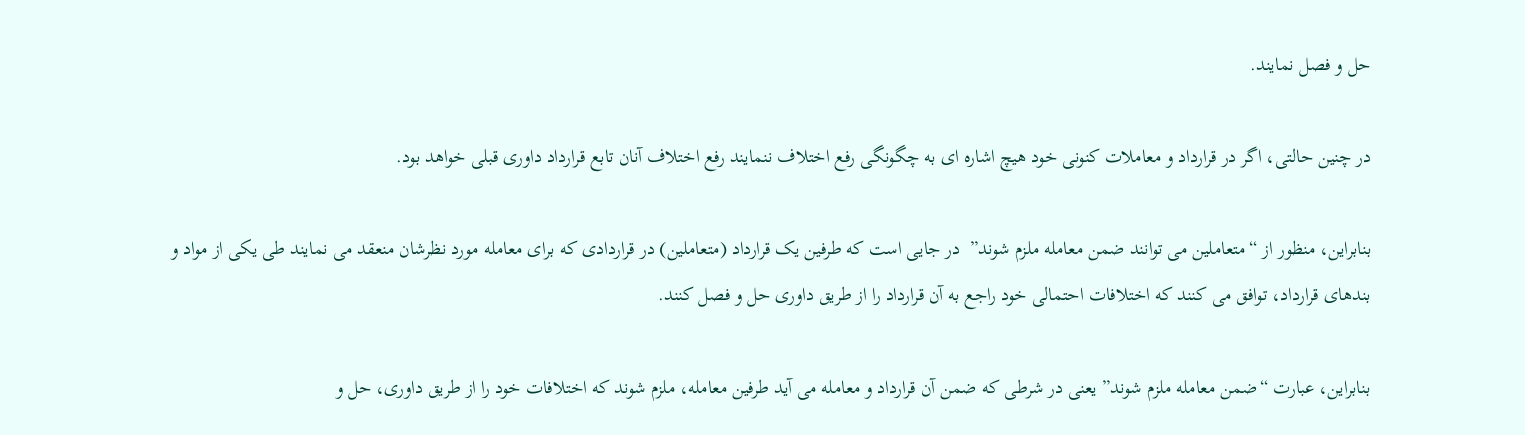حل و فصل نمایند.

در چنین حالتی، اگر در قرارداد و معاملات کنونی خود هیچ اشاره ای به چگونگی رفع اختلاف ننمایند رفع اختلاف آنان تابع قرارداد داوری قبلی خواهد بود.

بنابراین، منظور از “متعاملین می توانند ضمن معامله ملزم شوند”  در جایی است که طرفین یک قرارداد (متعاملین) در قراردادی که برای معامله مورد نظرشان منعقد می نمایند طی یکی از مواد و بندهای قرارداد، توافق می کنند که اختلافات احتمالی خود راجع به آن قرارداد را از طریق داوری حل و فصل کنند.

بنابراین، عبارت “ضمن معامله ملزم شوند” یعنی در شرطی که ضمن آن قرارداد و معامله می آید طرفین معامله، ملزم شوند که اختلافات خود را از طریق داوری، حل و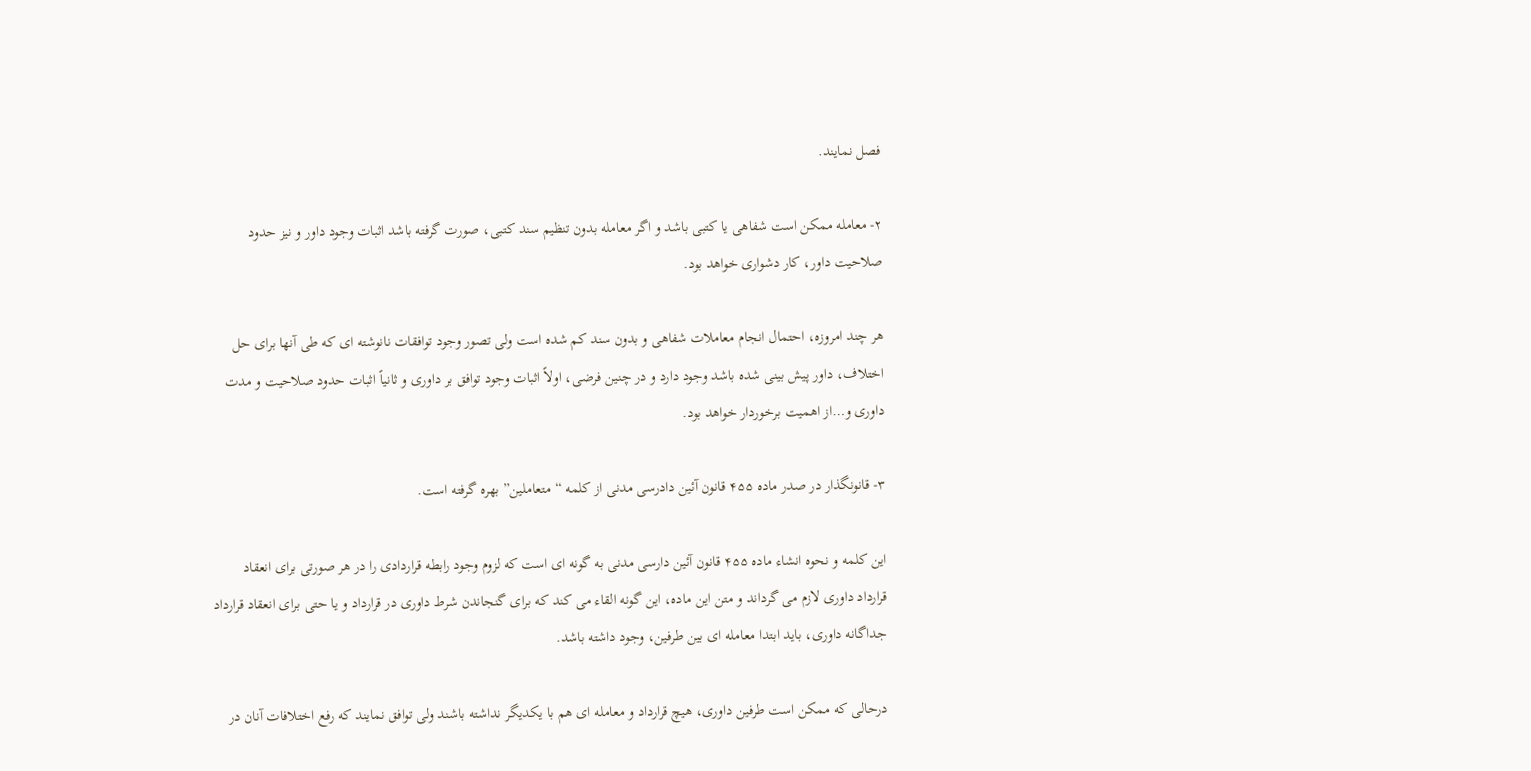فصل نمایند.

۲- معامله ممکن است شفاهی یا کتبی باشد و اگر معامله بدون تنظیم سند کتبی، صورت گرفته باشد اثبات وجود داور و نیز حدود صلاحیت داور، کار دشواری خواهد بود.

هر چند امروزه، احتمال انجام معاملات شفاهی و بدون سند کم شده است ولی تصور وجود توافقات نانوشته ای که طی آنها برای حل اختلاف، داور پیش بینی شده باشد وجود دارد و در چنین فرضی، اولاً اثبات وجود توافق بر داوری و ثانیاً اثبات حدود صلاحیت و مدت داوری و…از اهمیت برخوردار خواهد بود.

۳- قانونگذار در صدر ماده ۴۵۵ قانون آئین دادرسی مدنی از کلمه “متعاملین” بهره گرفته است.

این کلمه و نحوه انشاء ماده ۴۵۵ قانون آئین دارسی مدنی به گونه ای است که لزوم وجود رابطه قراردادی را در هر صورتی برای انعقاد قرارداد داوری لازم می گرداند و متن این ماده، این گونه القاء می کند که برای گنجاندن شرط داوری در قرارداد و یا حتی برای انعقاد قرارداد جداگانه داوری، باید ابتدا معامله ای بین طرفین، وجود داشته باشد.

درحالی که ممکن است طرفین داوری، هیچ قرارداد و معامله ای هم با یکدیگر نداشته باشند ولی توافق نمایند که رفع اختلافات آنان در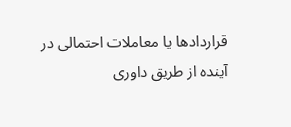قراردادها یا معاملات احتمالی در آینده از طریق داوری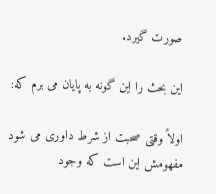صورت گیرد.

این بحث را این گونه به پایان می برم که:

اولاً وقتی صحبت از شرط داوری می شود مفهومش این است که وجود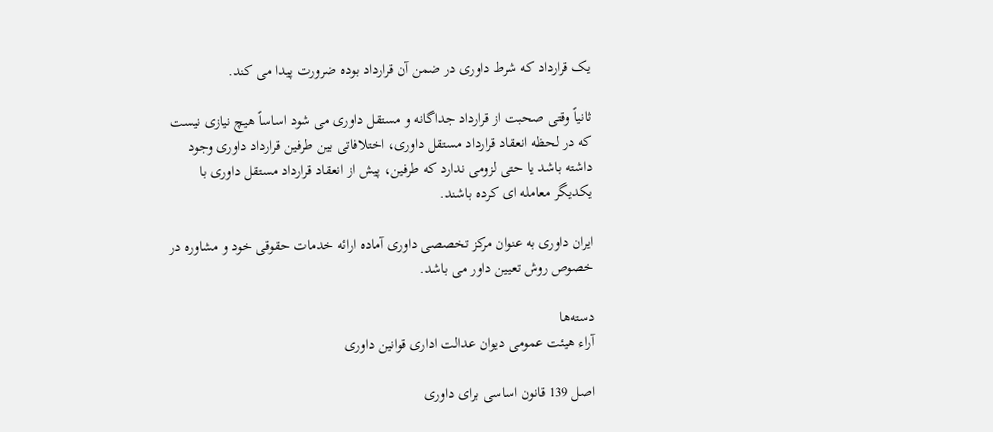یک قرارداد که شرط داوری در ضمن آن قرارداد بوده ضرورت پیدا می کند.

ثانیاً وقتی صحبت از قرارداد جداگانه و مستقل داوری می شود اساساً هیچ نیازی نیست که در لحظه انعقاد قرارداد مستقل داوری، اختلافاتی بین طرفین قرارداد داوری وجود داشته باشد یا حتی لزومی ندارد که طرفین، پیش از انعقاد قرارداد مستقل داوری با یکدیگر معامله ای کرده باشند.

ایران داوری به عنوان مرکز تخصصی داوری آماده ارائه خدمات حقوقی خود و مشاوره در خصوص روش تعیین داور می باشد.

دسته‌ها
آراء هیئت عمومی دیوان عدالت اداری قوانین داوری

اصل 139 قانون اساسی برای داوری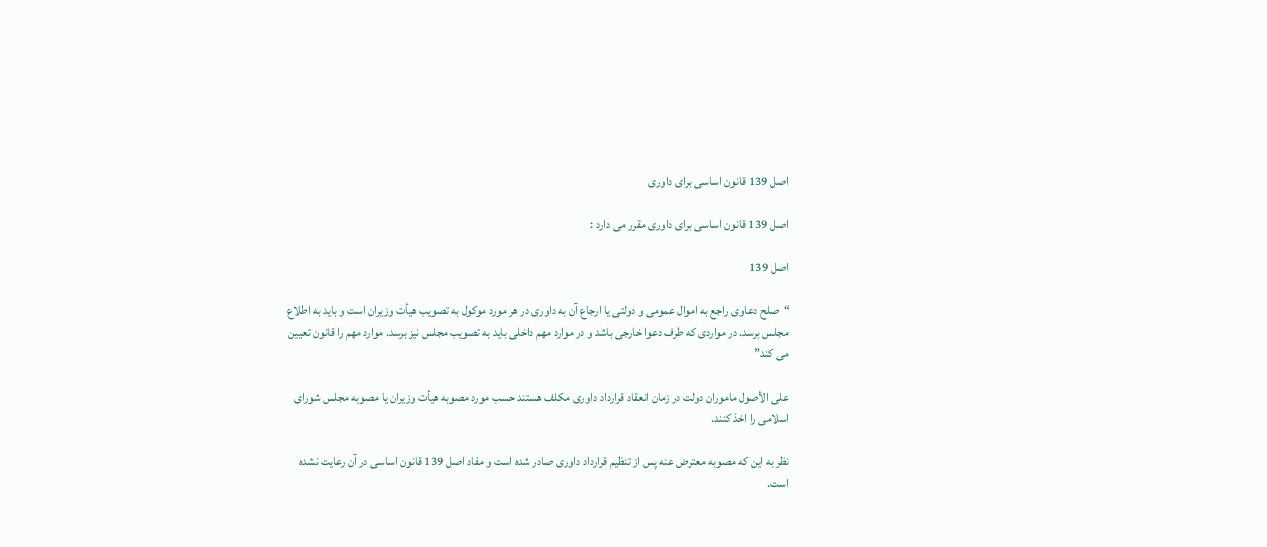اصل 139 قانون اساسی برای داوری

اصل 139 قانون اساسی برای داوری مقرر می دارد :

اصل 139

“صلح دعاوی راجع به اموال عمومی و دولتی یا ارجاع آن به داوری در هر مورد موکول به تصویب هیأت وزیران است و باید به اطلاع مجلس برسد. در مواردی که طرف دعوا خارجی باشد و در موارد مهم داخلی باید به تصویب مجلس نیز برسد. موارد مهم را قانون تعیین می کند”

علی الأصول ماموران دولت در زمان انعقاد قرارداد داوری مکلف هستند حسب مورد مصوبه هیأت وزیران یا مصوبه مجلس شورای اسلامی را اخذ کنند.

نظر به این که مصوبه معترض عنه پس از تنظیم قرارداد داوری صادر شده است و مفاد اصل 139 قانون اساسی در آن رعایت نشده است.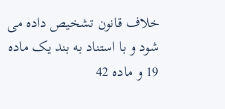خلاف قانون تشخیص داده می شود و با استناد به بند یک ماده 19 و ماده 42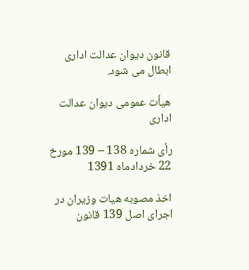قانون دیوان عدالت اداری ابطال می شود.

هیأت عمومی دیوان عدالت اداری

رأی شماره 138 – 139 مورخ 22 خردادماه 1391

اخذ مصوبه هیات وزیران در اجرای اصل 139 قانون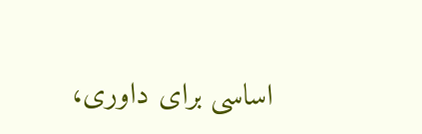اساسی برای داوری،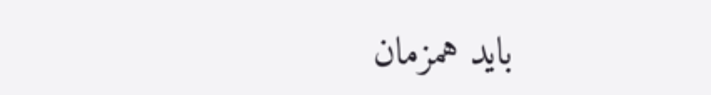باید همزمان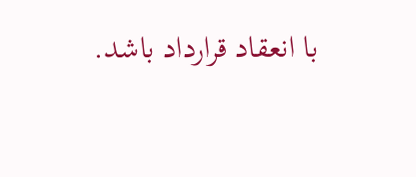با انعقاد قرارداد باشد.